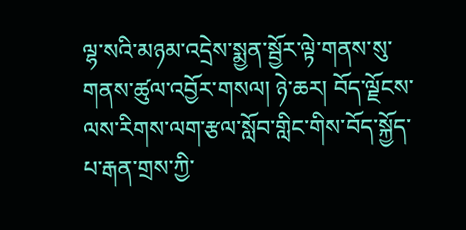ལྷ་སའི་མཉམ་འདྲེས་སྨྱན་སྦྱོར་ལྟེ་གནས་སུ་གནས་ཚུལ་འབྱོར་གསལ། ཉེ་ཆར། བོད་ལྗོངས་ལས་རིགས་ལག་རྩལ་སློབ་གླིང་གིས་བོད་སྐྱོད་པ་རྒན་གྲས་ཀྱི་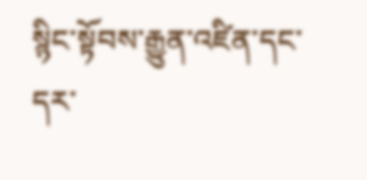སྙིང་སྟོབས་རྒྱུན་འཛིན་དང་དར་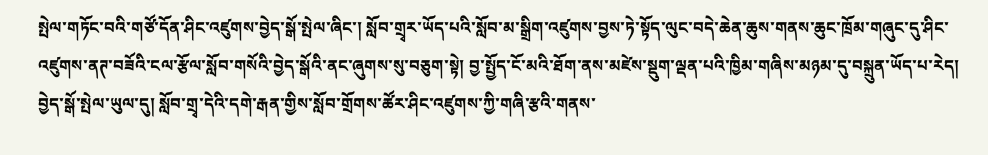སྤེལ་གཏོང་བའི་གཙོ་དོན་ཤིང་འཛུགས་བྱེད་སྒོ་སྤེལ་ཞིང་། སློབ་གྲྭར་ཡོད་པའི་སློབ་མ་སྒྲིག་འཛུགས་བྱས་ཏེ་སྟོད་ལུང་བདེ་ཆེན་ཆུས་གནས་ཆུང་ཁྲོམ་གཞུང་དུ་ཤིང་འཛུགས་ནཊ་བཟོའི་ངལ་རྩོལ་སློབ་གསོའི་བྱེད་སྒོའི་ནང་ཞུགས་སུ་བཅུག་སྟེ། བྱ་སྤྱོད་ངོ་མའི་ཐོག་ནས་མཛེས་སྡུག་ལྡན་པའི་ཁྱིམ་གཞིས་མཉམ་དུ་བསྐྲུན་ཡོད་པ་རེད།
བྱེད་སྒོ་སྤེལ་ཡུལ་དུ། སློབ་གྲྭ་དེའི་དགེ་རྒན་གྱིས་སློབ་གྲོགས་ཚོར་ཤིང་འཛུགས་ཀྱི་གཞི་རྩའི་གནས་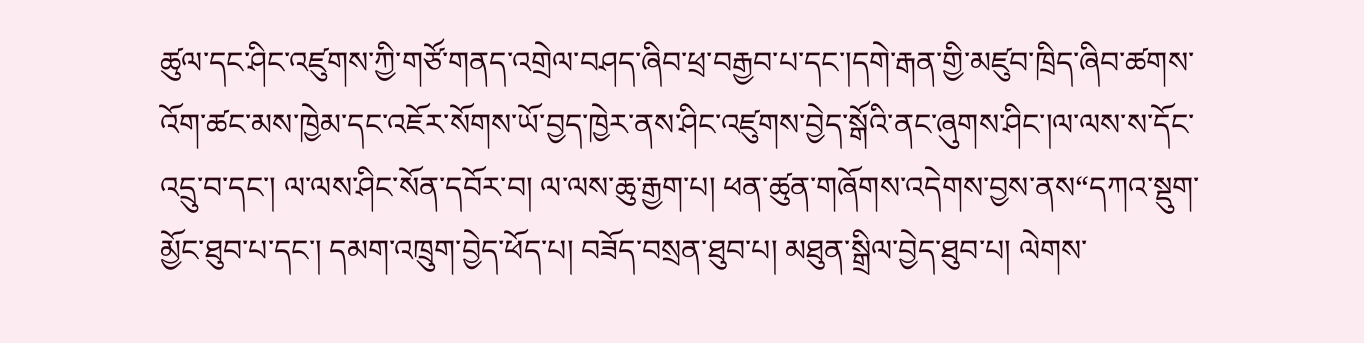ཚུལ་དང་ཤིང་འཛུགས་ཀྱི་གཙོ་གནད་འགྲེལ་བཤད་ཞིབ་ཕྲ་བརྒྱབ་པ་དང་།དགེ་རྒན་གྱི་མཛུབ་ཁྲིད་ཞིབ་ཚགས་འོག་ཚང་མས་ཁྱེམ་དང་འཇོར་སོགས་ཡོ་བྱད་ཁྱེར་ནས་ཤིང་འཛུགས་བྱེད་སྒོའི་ནང་ཞུགས་ཤིང་།ལ་ལས་ས་དོང་འདྲུ་བ་དང་། ལ་ལས་ཤིང་སོན་དབོར་བ། ལ་ལས་ཆུ་རྒྱག་པ། ཕན་ཚུན་གཞོགས་འདེགས་བྱས་ནས“དཀའ་སྡུག་མྱོང་ཐུབ་པ་དང་། དམག་འཁྲུག་བྱེད་ཕོད་པ། བཟོད་བསྲན་ཐུབ་པ། མཐུན་སྒྲིལ་བྱེད་ཐུབ་པ། ལེགས་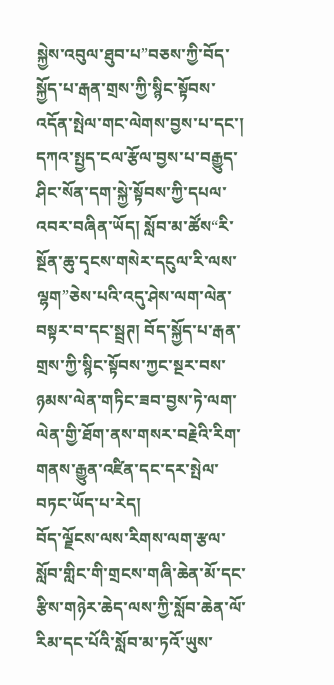སྐྱེས་འབུལ་ཐུབ་པ”བཅས་ཀྱི་བོད་སྐྱོད་པ་རྒན་གྲས་ཀྱི་སྙིང་སྟོབས་འདོན་སྤེལ་གང་ལེགས་བྱས་པ་དང་། དཀའ་སྤྱད་ངལ་རྩོལ་བྱས་པ་བརྒྱུད་ཤིང་སོན་དག་སྐྱེ་སྟོབས་ཀྱི་དཔལ་འབར་བཞིན་ཡོད། སློབ་མ་ཚོས“རི་སྔོན་ཆུ་དྭངས་གསེར་དངུལ་རི་ལས་ལྷག”ཅེས་པའི་འདུ་ཤེས་ལག་ལེན་བསྟར་བ་དང་སྦྲཊ། བོད་སྐྱོད་པ་རྒན་གྲས་ཀྱི་སྙིང་སྟོབས་ཀྱང་སྔར་བས་ཉམས་ལེན་གཏིང་ཟབ་བྱས་ཏེ་ལག་ལེན་གྱི་ཐོག་ནས་གསར་བརྗེའི་རིག་གནས་རྒྱུན་འཛིན་དང་དར་སྤེལ་བཏང་ཡོད་པ་རེད།
བོད་ལྗོངས་ལས་རིགས་ལག་རྩལ་སློབ་གླིང་གི་གྲངས་གཞི་ཆེན་མོ་དང་རྩིས་གཉེར་ཆེད་ལས་ཀྱི་སློབ་ཆེན་ལོ་རིམ་དང་པོའི་སློབ་མ་ཏའོ་ཡུས་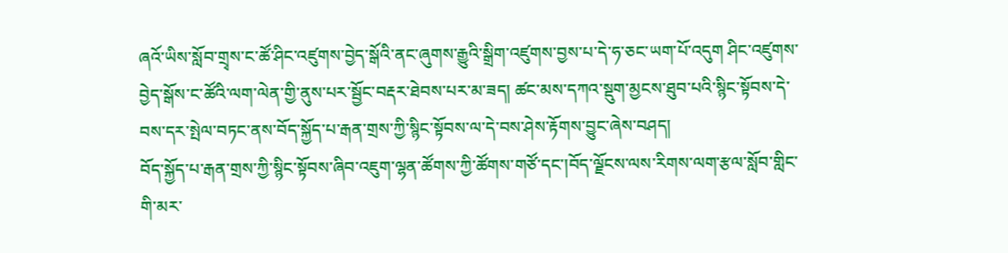ཞའོ་ཡིས་སློབ་གྲྭས་ང་ཚོ་ཤིང་འཛུགས་བྱེད་སྒོའི་ནང་ཞུགས་རྒྱུའི་སྒྲིག་འཛུགས་བྱས་པ་དེ་ཧ་ཅང་ཡག་པོ་འདུག ཤིང་འཛུགས་བྱེད་སྒོས་ང་ཚོའི་ལག་ལེན་གྱི་ནུས་པར་སྦྱོང་བརྡར་ཐེབས་པར་མ་ཟད། ཚང་མས་དཀའ་སྡུག་མྱངས་ཐུབ་པའི་སྙིང་སྟོབས་དེ་བས་དར་སྤེལ་བཏང་ནས་བོད་སྐྱོད་པ་རྒན་གྲས་ཀྱི་སྙིང་སྟོབས་ལ་དེ་བས་ཤེས་རྟོགས་བྱུང་ཞེས་བཤད།
བོད་སྐྱོད་པ་རྒན་གྲས་ཀྱི་སྙིང་སྟོབས་ཞིབ་འཇུག་ལྷན་ཚོགས་ཀྱི་ཚོགས་གཙོ་དང་།བོད་ལྗོངས་ལས་རིགས་ལག་རྩལ་སློབ་གླིང་གི་མར་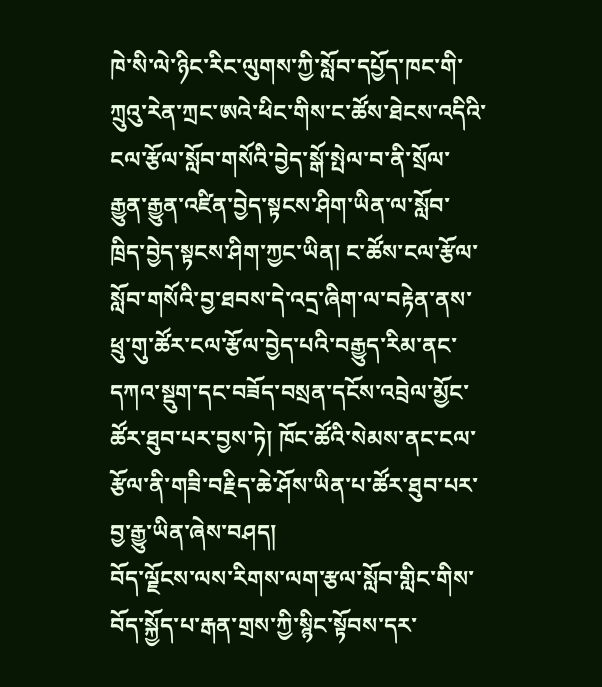ཁེ་སི་ལེ་ཉིང་རིང་ལུགས་ཀྱི་སློབ་དཔྱོད་ཁང་གི་ཀྲུའུ་རེན་ཀྲང་ཨའེ་ཕིང་གིས་ང་ཚོས་ཐེངས་འདིའི་ངལ་རྩོལ་སློབ་གསོའི་བྱེད་སྒོ་སྤེལ་བ་ནི་སྲོལ་རྒྱུན་རྒྱུན་འཛིན་བྱེད་སྟངས་ཤིག་ཡིན་ལ་སློབ་ཁྲིད་བྱེད་སྟངས་ཤིག་ཀྱང་ཡིན། ང་ཚོས་ངལ་རྩོལ་སློབ་གསོའི་བྱ་ཐབས་དེ་འདྲ་ཞིག་ལ་བརྟེན་ནས་ཕྲུ་གུ་ཚོར་ངལ་རྩོལ་བྱེད་པའི་བརྒྱུད་རིམ་ནང་དཀའ་སྡུག་དང་བཟོད་བསྲན་དངོས་འབྲེལ་མྱོང་ཚོར་ཐུབ་པར་བྱས་ཏེ། ཁོང་ཚོའི་སེམས་ནང་ངལ་རྩོལ་ནི་གཟི་བརྗིད་ཆེ་ཤོས་ཡིན་པ་ཚོར་ཐུབ་པར་བྱ་རྒྱུ་ཡིན་ཞེས་བཤད།
བོད་ལྗོངས་ལས་རིགས་ལག་རྩལ་སློབ་གླིང་གིས་བོད་སྐྱོད་པ་རྒན་གྲས་ཀྱི་སྙིང་སྟོབས་དར་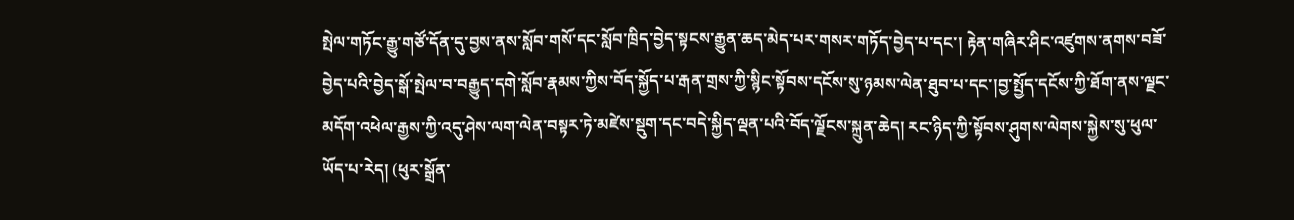སྤེལ་གཏོང་རྒྱུ་གཙོ་དོན་དུ་བྱས་ནས་སློབ་གསོ་དང་སློབ་ཁྲིད་བྱེད་སྟངས་རྒྱུན་ཆད་མེད་པར་གསར་གཏོད་བྱེད་པ་དང་། རྟེན་གཞིར་ཤིང་འཛུགས་ནགས་བཟོ་བྱེད་པའི་བྱེད་སྒོ་སྤེལ་བ་བརྒྱུད་དགེ་སློབ་རྣམས་ཀྱིས་བོད་སྐྱོད་པ་རྒན་གྲས་ཀྱི་སྙིང་སྟོབས་དངོས་སུ་ཉམས་ལེན་ཐུབ་པ་དང་།བྱ་སྤྱོད་དངོས་ཀྱི་ཐོག་ནས་ལྗང་མདོག་འཕེལ་རྒྱས་ཀྱི་འདུ་ཤེས་ལག་ལེན་བསྟར་ཏེ་མཛེས་སྡུག་དང་བདེ་སྐྱིད་ལྡན་པའི་བོད་ལྗོངས་སྐྲུན་ཆེད། རང་ཉིད་ཀྱི་སྟོབས་ཤུགས་ལེགས་སྐྱེས་སུ་ཕུལ་ཡོད་པ་རེད། (ཕུར་སྒྲོན་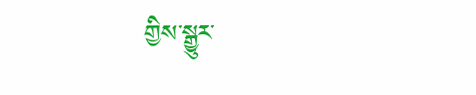གྱིས་སྒྱུར་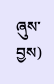ཞུས་བྱས)